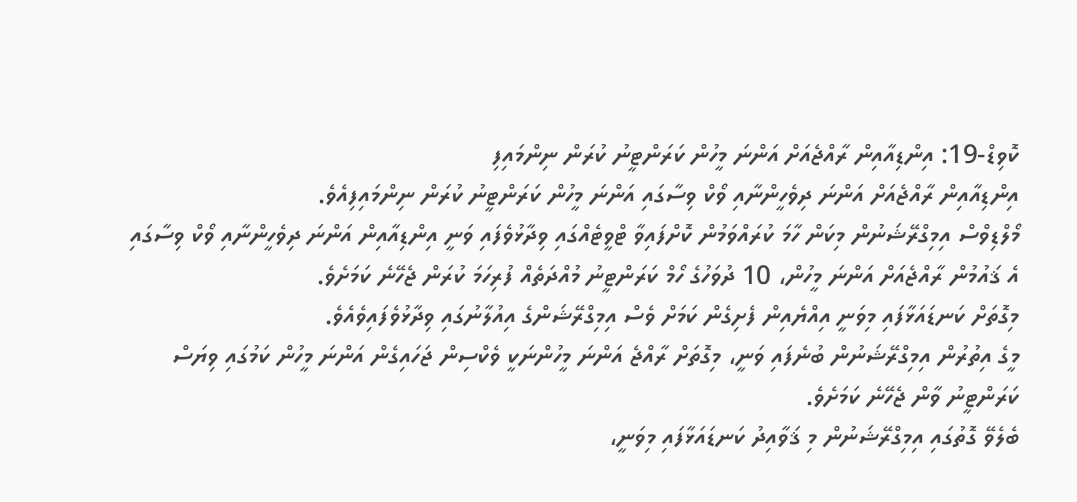ކޮވިޑް-19: އިންޑިއާއިން ރާއްޖެއަށް އަންނަ މީހުން ކަރަންޓީނު ކުރަން ނިންމައިފި
އިންޑިއާއިން ރާއްޖެއަށް އަންނަ ދިވެހީންނާއި ވޯކް ވިސާގައި އަންނަ މީހުން ކަރަންޓީނު ކުރަން ނިންމައިފިއެވެ.
މޯލްޑިވްސް އިމިގްރޭޝަނުން މިކަން ހާމަ ކުރައްވަމުން ކޮށްފައިވާ ޓްވީޓެއްގައި ވިދާޅުވެފައި ވަނީ އިންޑިއާއިން އަންނަ ދިވެހީންނާއި ވޯކް ވިސާގައި އެ ޤައުމުން ރާއްޖެއަށް އަންނަ މީހުން، 10 ދުވަހުގެ ހޯމް ކަރަންޓީނު މުއްދަތެއް ފުރިހަމަ ކުރަން ޖެހޭނެ ކަމަށެވެ.
މިގޮތަށް ކަނޑައަޅާފައި މިވަނީ އިއްޔެއިން ފެށިގެން ކަމަށް ވެސް އިމިގްރޭޝަންގެ އިއުލާނުގައި ވިދާޅުވެފައިވެއެވެ.
މީގެ އިތުރުން އިމިގްރޭޝަނުން ބުނެފައި ވަނީ، މިގޮތަށް ރާއްޖެ އަންނަ މީހުންނަކީ ވެކްސިން ޖަހައިގެން އަންނަ މީހުން ކަމުގައި ވިޔަސް ކަރަންޓީނު ވާން ޖެހޭނެ ކަމަށެވެ.
ބެލެވޭ ގޮތުގައި އިމިގްރޭޝަނުން މި ޤަވާއިދު ކަނޑައަޅާފައި މިވަނީ،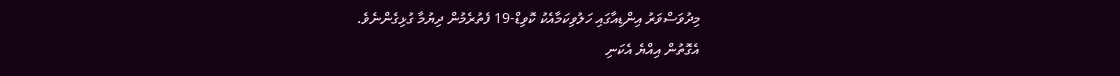މިދުވަސްވަރު އިންޑިއާގައި ހަލުވިކަމާއެކު ކޮވިޑް-19 ފެތުރެމުން ދިޔުމާ ގުޅިގެންނެވެ.
އެގޮތުން އިއްޔެ އެކަނި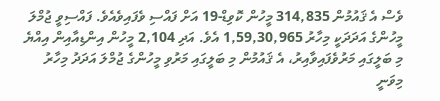ވެސް އެ ޤައުމުން 314,835 މީހުން ކޮވިޑް-19 އަށް ފައްސި ވެފައިވެއެވެ. ފައްސިވީ ޖުމްލަ މީހުންގެ އަދަދަކީ މިހާރު 1,59,30,965 އެވެ. އަދި 2,104 މީހުން އިންޑިއާއިން އިއްޔެ މި ބަލީގައި މަރުވެފައިވާއިރު، އެ ޤައުމުން މި ބަލީގައި މަރުވި މީހުންގެ ޖުމްލަ އަދަދު މިހާރު މިވަނީ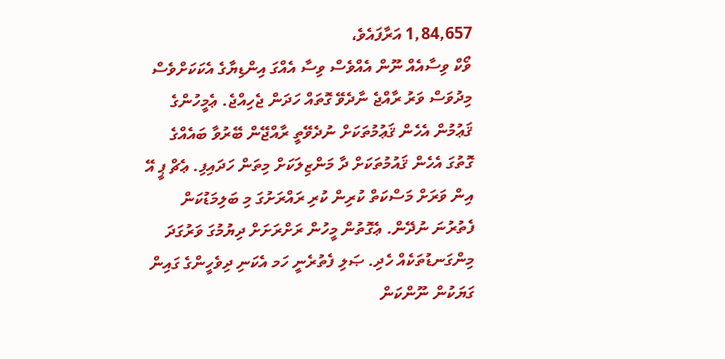1,84,657 އަރާފައެވެ،
ވޯކް ވިސާއެއް ނޫން އެއްވެސް ވިސާ އެއްގަ އިންޑިޔާގެ އެކަކަށްވެސް މިދުވަސް ވަރު ރާއްޖެ ނާދެވޭ ގޮތައް ހަދަން ޖެހިއްޖެ. ޢެމީހުންގެ ޤަޢުމުން އެހެން ޤަޢުމުތަކަށް ނުދެވޭތީ ރާއްޖޭން ބޭރުވާ ބައެއްގެ ގޮތުގަ އެހެން ޤައުމުތަކަށް ދާ މަންޒިލަކަށް މިތަން ހަދައިފި. ޢެޗް ޕީ އޭ އިން ވަރަށް މަސްކަތް ކުރިން ކުރި ރައްރަށުގަ މި ބަލިމަޑުކަން ފެތުރުނަ ނުދޭން. ޢެގޮތުން މީހުން ރަށްރަށަށް ދިޔުމުގަ ވަރުގަދަ މިންގަނޑުތަކެއް ހެދި. ޞަލި ފެތުރެނީ ހަމ އެކަނި ދިވެހީންގެ ގައިން ގަޔަކުން ނޫންކަން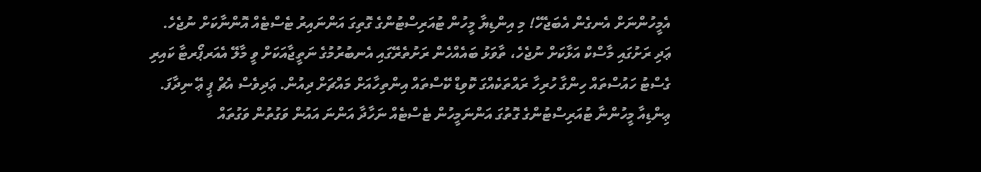އެމީހުންނަށް އެނގެން އެބަޖެހޭ! މި އިންޑިޔާ މީހުން ޓުއަރިސްޓުންގެ ގޮތިގަ އަންނައިރު ޓެސްޓެއް އޮންނާކަށް ނުޖެހެ. ޢަދި ރަށުގައި މާސްކް އަޅާކަށް ނުޖެހެ، ތާވަޅު ބައެއްހެން ރަށުތެރޭގައި އެނބުރުމުގެ ނަތީޖާއަކަށް ވީ މާލޭ އެއަރޕޯރޓާ ކައިރި ގެސްޓު ހައުސްތައް ހިންގާ ހުރިހާ ރައްތަކެއްގަ ކޮވިޑް ކޭސްތައް އިންތިހާއަށް މައްޗަށް ދިއުން. ޢަދިވެސް އެޗް ޕީ ޢޭ ނިދާފަ. ޢިންޑިއާ މީހުންނާ ޓުއަރިސްޓުންގެ ގޮތުގަ އަންނަމީހުން ޓެސްޓެއް ނަހާދާ އަންނަ އައުން ވަގުތުން ވަގުތައް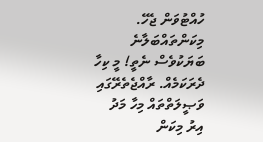ހުއްޓުވަން ޖެހޭ. މިކަންތައްބަލާނެ ބަޔަކުވެސް ނެތީ! މީ ކިހާ ދެރަކަމެއް. ރާއްޖެތެރޭގައި ވަޞީލަތްތައް މިހާ މަދު އިރު މިކަން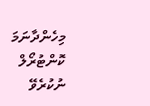މިހެންދާނަމަ ކޮންޓުރޯލް ނުކުރެވޭ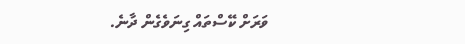ވަރަށް ކޭސްތައް ގިނަވެގެން ދާނެ.